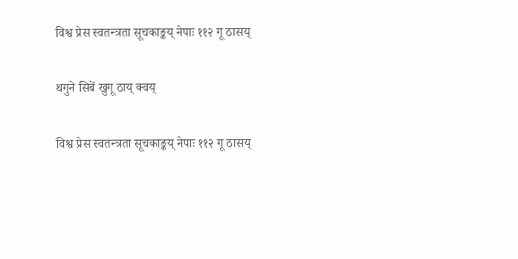विश्व प्रेस स्वतन्त्रता सूचकाङ्कय् नेपाः ११२ गू ठासय्

थगुने सिबें खुगू ठाय् क्वय्

विश्व प्रेस स्वतन्त्रता सूचकाङ्कय् नेपाः ११२ गू ठासय्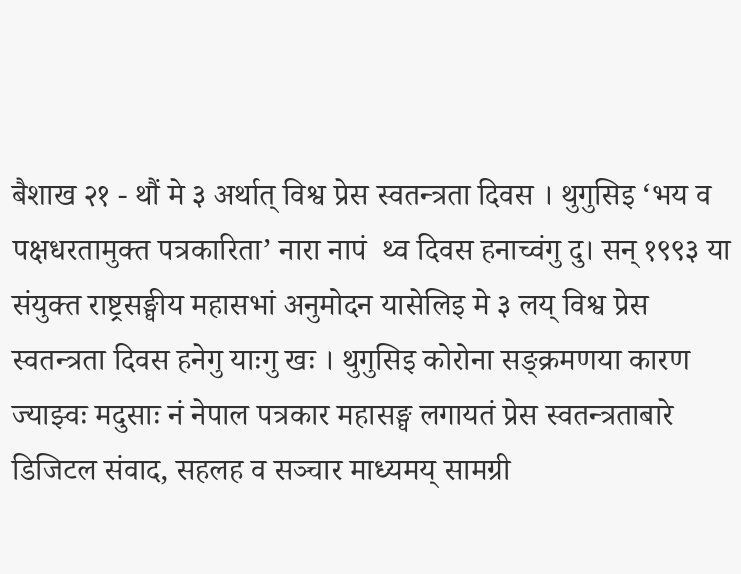बैशाख २१ - थौं मे ३ अर्थात् विश्व प्रेस स्वतन्त्रता दिवस । थुगुसिइ ‘भय व पक्षधरतामुक्त पत्रकारिता’ नारा नापं  थ्व दिवस हनाच्वंगु दु। सन् १९९३ या संयुक्त राष्ट्रसङ्घीय महासभां अनुमोदन यासेलिइ मे ३ लय् विश्व प्रेस स्वतन्त्रता दिवस हनेगु याःगु खः । थुगुसिइ कोरोना सङ्क्रमणया कारण ज्याझ्वः मदुसाः नं नेपाल पत्रकार महासङ्घ लगायतं प्रेस स्वतन्त्रताबारे डिजिटल संवाद, सहलह व सञ्चार माध्यमय् सामग्री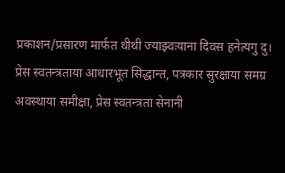प्रकाशन/प्रसारण मार्फत थीथी ज्याझ्वःयाना दिवस हनेत्यगु दु। प्रेस स्वतन्त्रताया आधारभूत सिद्धान्त, पत्रकार सुरक्षाया समग्र अवस्थाया समीक्षा, प्रेस स्वतन्त्रता सेनानी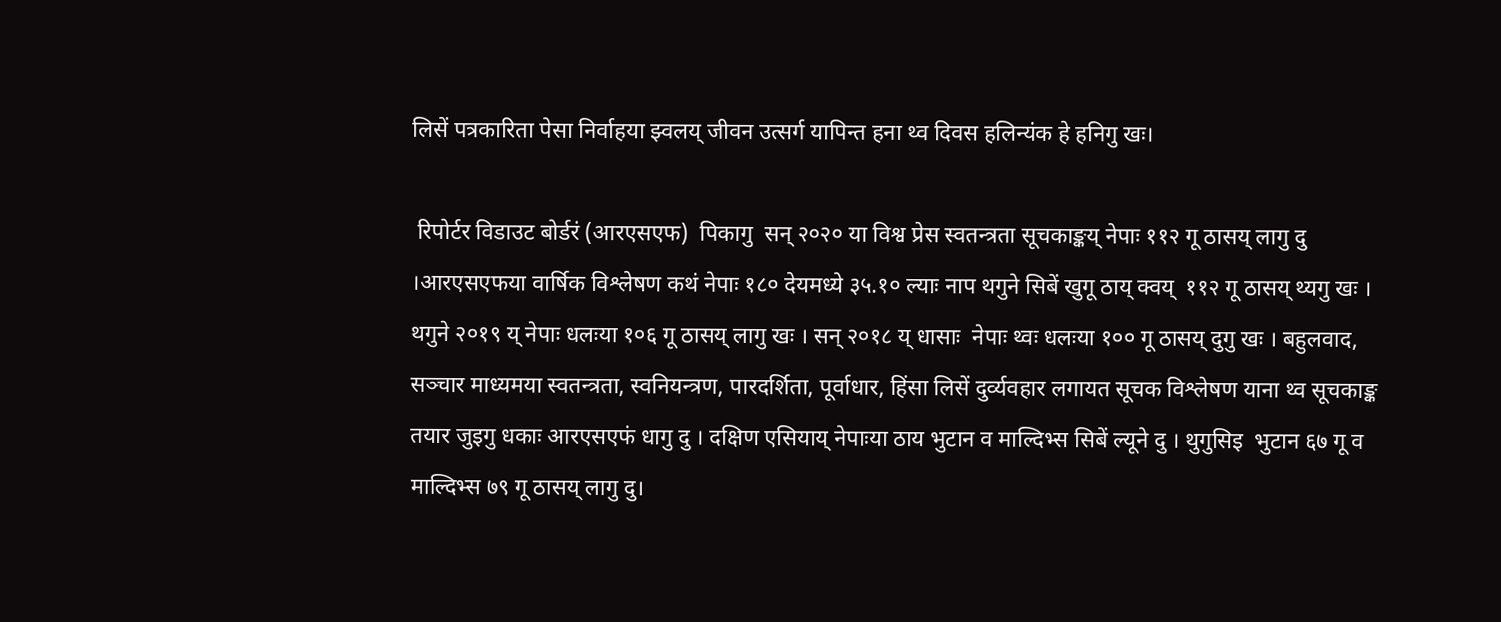लिसें पत्रकारिता पेसा निर्वाहया झ्वलय् जीवन उत्सर्ग यापिन्त हना थ्व दिवस हलिन्यंक हे हनिगु खः।

 रिपोर्टर विडाउट बोर्डरं (आरएसएफ)  पिकागु  सन् २०२० या विश्व प्रेस स्वतन्त्रता सूचकाङ्कय् नेपाः ११२ गू ठासय् लागु दु  ।आरएसएफया वार्षिक विश्लेषण कथं नेपाः १८० देयमध्ये ३५.१० ल्याः नाप थगुने सिबें खुगू ठाय् क्वय्  ११२ गू ठासय् थ्यगु खः । थगुने २०१९ य् नेपाः धलःया १०६ गू ठासय् लागु खः । सन् २०१८ य् धासाः  नेपाः थ्वः धलःया १०० गू ठासय् दुगु खः । बहुलवाद, सञ्चार माध्यमया स्वतन्त्रता, स्वनियन्त्रण, पारदर्शिता, पूर्वाधार, हिंसा लिसें दुर्व्यवहार लगायत सूचक विश्लेषण याना थ्व सूचकाङ्क तयार जुइगु धकाः आरएसएफं धागु दु । दक्षिण एसियाय् नेपाःया ठाय भुटान व माल्दिभ्स सिबें ल्यूने दु । थुगुसिइ  भुटान ६७ गू व माल्दिभ्स ७९ गू ठासय् लागु दु।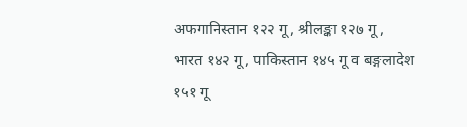अफगानिस्तान १२२ गू, श्रीलङ्का १२७ गू , भारत १४२ गू, पाकिस्तान १४५ गू व बङ्गलादेश १५१ गू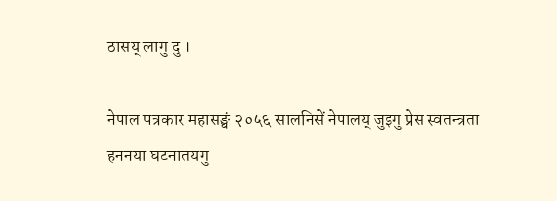ठासय् लागु दु ।

नेपाल पत्रकार महासङ्घं २०५६ सालनिसें नेपालय् जुइगु प्रेस स्वतन्त्रता हननया घटनातयगु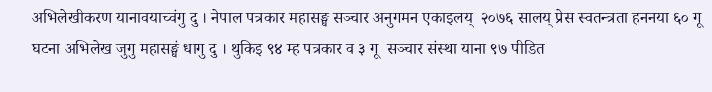अभिलेखीकरण यानावयाच्वंगु दु । नेपाल पत्रकार महासङ्घ सञ्चार अनुगमन एकाइलय्  २०७६ सालय् प्रेस स्वतन्त्रता हननया ६० गू घटना अभिलेख जुगु महासङ्घं धागु दु । थुकिइ ९४ म्ह पत्रकार व ३ गू  सञ्चार संस्था याना ९७ पीडित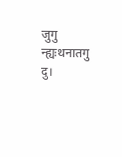जुगु न्ह्यःथनातगु दु।